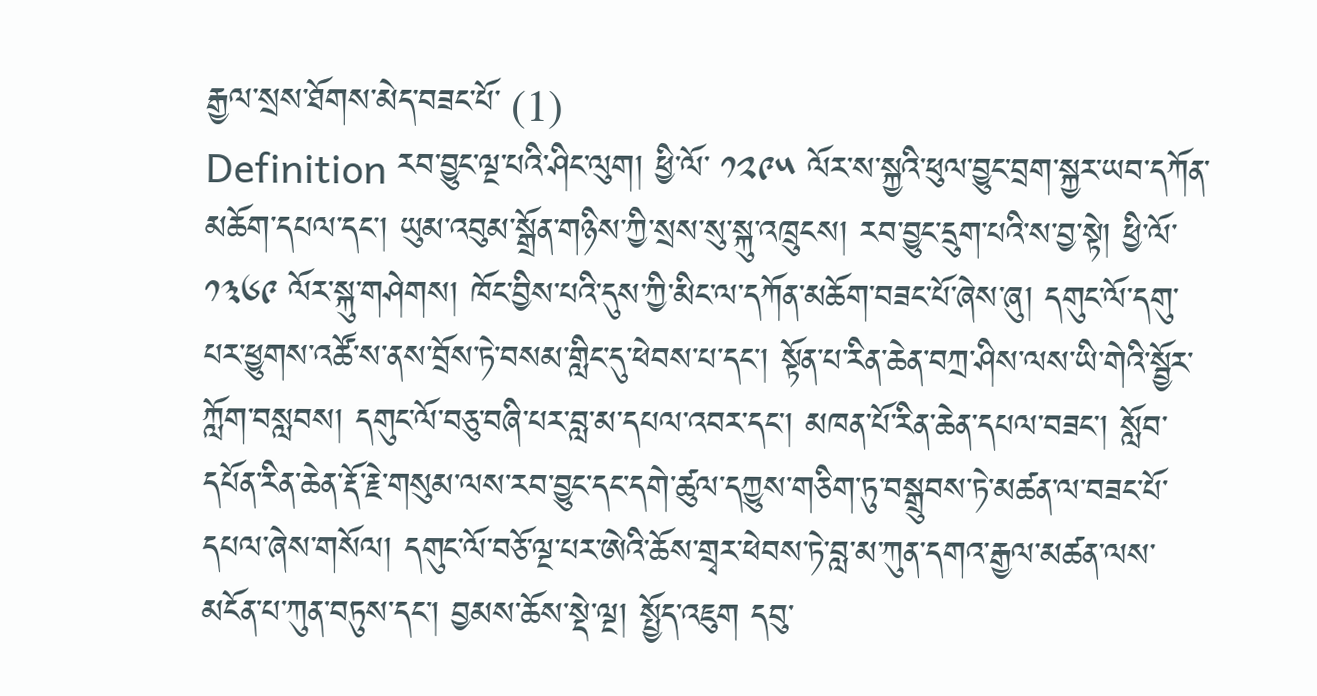རྒྱལ་སྲས་ཐོགས་མེད་བཟང་པོ་ (1)
Definition རབ་བྱུང་ལྔ་པའི་ཤིང་ལུག། ཕྱི་ལོ་ ༡༢༩༥ ལོར་ས་སྐྱའི་ཕུལ་བྱུང་བྲག་སྐྱར་ཡབ་དཀོན་མཆོག་དཔལ་དང་། ཡུམ་འབུམ་སྒྲོན་གཉིས་ཀྱི་སྲས་སུ་སྐུ་འཁྲུངས། རབ་བྱུང་དྲུག་པའི་ས་བྱ་སྟེ། ཕྱི་ལོ་ ༡༣༦༩ ལོར་སྐུ་གཤེགས། ཁོང་བྱིས་པའི་དུས་ཀྱི་མིང་ལ་དཀོན་མཆོག་བཟང་པོ་ཞེས་ཞུ། དགུང་ལོ་དགུ་པར་ཕྱུགས་འཚོ་ས་ནས་བྲོས་ཏེ་བསམ་གླིང་དུ་ཕེབས་པ་དང་། སྟོན་པ་རིན་ཆེན་བཀྲ་ཤིས་ལས་ཡི་གེའི་སྦྱོར་ཀློག་བསླབས། དགུང་ལོ་བཅུ་བཞི་པར་བླ་མ་དཔལ་འབར་དང་། མཁན་པོ་རིན་ཆེན་དཔལ་བཟང་། སློབ་དཔོན་རིན་ཆེན་རྡོ་རྗེ་གསུམ་ལས་རབ་བྱུང་དང་དགེ་ཚུལ་དཀྱུས་གཅིག་ཏུ་བསྒྲུབས་ཏེ་མཚན་ལ་བཟང་པོ་དཔལ་ཞེས་གསོལ། དགུང་ལོ་བཅོ་ལྔ་པར་ཨེའི་ཆོས་གྲྭར་ཕེབས་ཏེ་བླ་མ་ཀུན་དགའ་རྒྱལ་མཚན་ལས་མངོན་པ་ཀུན་བཏུས་དང་། བྱམས་ཆོས་སྡེ་ལྔ། སྤྱོད་འཇུག དབུ་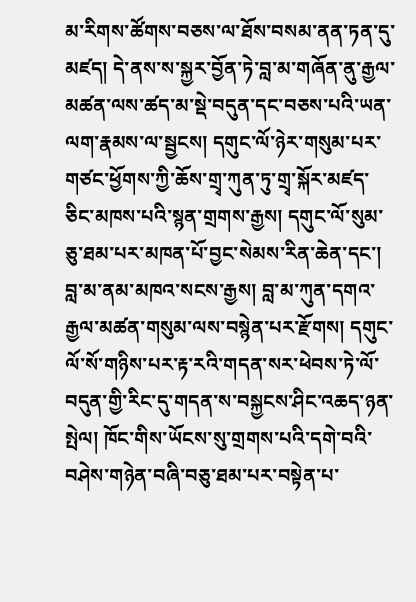མ་རིགས་ཚོགས་བཅས་ལ་ཐོས་བསམ་ནན་ཏན་དུ་མཛད། དེ་ནས་ས་སྐྱར་བྱོན་ཏེ་བླ་མ་གཞོན་ནུ་རྒྱལ་མཚན་ལས་ཚད་མ་སྡེ་བདུན་དང་བཅས་པའི་ཡན་ལག་རྣམས་ལ་སྦྱངས། དགུང་ལོ་ཉེར་གསུམ་པར་གཙང་ཕྱོགས་ཀྱི་ཆོས་གྲྭ་ཀུན་ཏུ་གྲྭ་སྐོར་མཛད་ཅིང་མཁས་པའི་སྙན་གྲགས་རྒྱས། དགུང་ལོ་སུམ་ཅུ་ཐམ་པར་མཁན་པོ་བྱང་སེམས་རིན་ཆེན་དང་། བླ་མ་ནམ་མཁའ་སངས་རྒྱས། བླ་མ་ཀུན་དགའ་རྒྱལ་མཚན་གསུམ་ལས་བསྙེན་པར་རྫོགས། དགུང་ལོ་སོ་གཉིས་པར་རྟ་རའི་གདན་སར་ཕེབས་ཏེ་ལོ་བདུན་གྱི་རིང་དུ་གདན་ས་བསྐྱངས་ཤིང་འཆད་ཉན་སྤེལ། ཁོང་གིས་ཡོངས་སུ་གྲགས་པའི་དགེ་བའི་བཤེས་གཉེན་བཞི་བཅུ་ཐམ་པར་བསྟེན་པ་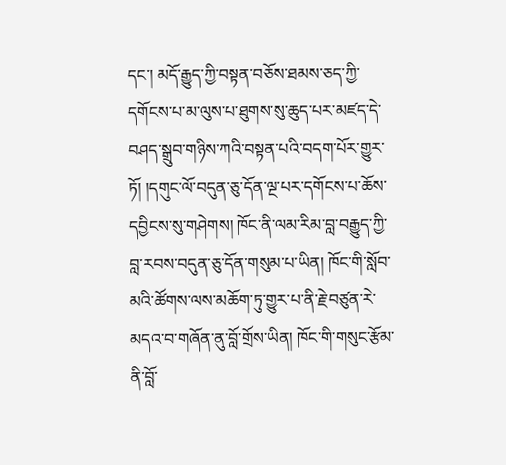དང་། མདོ་རྒྱུད་ཀྱི་བསྟན་བཅོས་ཐམས་ཅད་ཀྱི་དགོངས་པ་མ་ལུས་པ་ཐུགས་སུ་ཆུད་པར་མཛད་དེ་བཤད་སྒྲུབ་གཉིས་ཀའི་བསྟན་པའི་བདག་པོར་གྱུར་ཏོ། །དགུང་ལོ་བདུན་ཅུ་དོན་ལྔ་པར་དགོངས་པ་ཆོས་དབྱིངས་སུ་གཤེགས། ཁོང་ནི་ལམ་རིམ་བླ་བརྒྱུད་ཀྱི་བླ་རབས་བདུན་ཅུ་དོན་གསུམ་པ་ཡིན། ཁོང་གི་སློབ་མའི་ཚོགས་ལས་མཆོག་ཏུ་གྱུར་པ་ནི་རྗེ་བཙུན་རེ་མདའ་བ་གཞོན་ནུ་བློ་གྲོས་ཡིན། ཁོང་གི་གསུང་རྩོམ་ནི་བློ་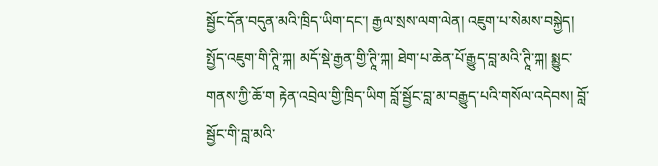སྦྱོང་དོན་བདུན་མའི་ཁྲིད་ཡིག་དང་། རྒྱལ་སྲས་ལག་ལེན། འཇུག་པ་སེམས་བསྐྱེད། སྤྱོད་འཇུག་གི་ཊཱི་ཀྐ། མདོ་སྡེ་རྒྱན་གྱི་ཊཱི་ཀྐ། ཐེག་པ་ཆེན་པོ་རྒྱུད་བླ་མའི་ཊཱི་ཀྐ། སྨྱུང་གནས་ཀྱི་ཆོ་ག རྟེན་འབྲེལ་གྱི་ཁྲིད་ཡིག བློ་སྦྱོང་བླ་མ་བརྒྱུད་པའི་གསོལ་འདེབས། བློ་སྦྱོང་གི་བླ་མའི་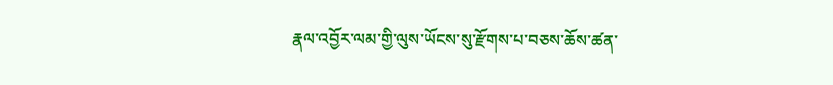རྣལ་འབྱོར་ལམ་གྱི་ལུས་ཡོངས་སུ་རྫོགས་པ་བཅས་ཆོས་ཚན་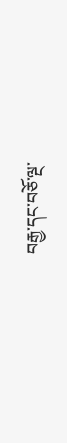བརྒྱ་དང་བཅོ་ལྔ་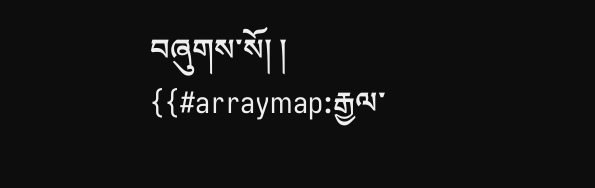བཞུགས་སོ། །
{{#arraymap:རྒྱལ་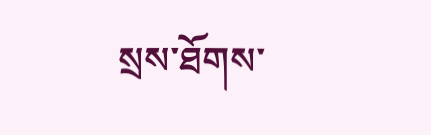སྲས་ཐོགས་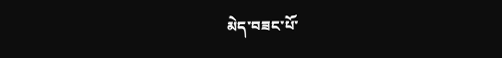མེད་བཟང་པོ་